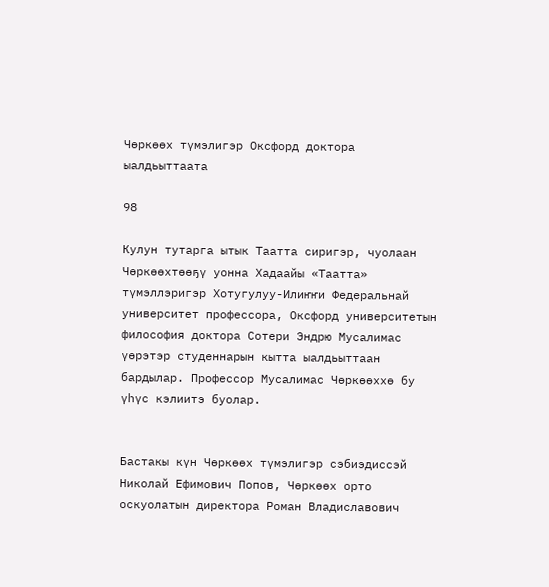Чөркөөх түмэлигэр Оксфорд доктора ыалдьыттаата

98

Кулун тутарга ытык Таатта сиригэр, чуолаан Чөркөөхтөөҕү уонна Хадаайы «Таатта» түмэллэригэр Хотугулуу-Илиҥҥи Федеральнай университет профессора, Оксфорд университетын философия доктора Сотери Эндрю Мусалимас үөрэтэр студеннарын кытта ыалдьыттаан бардылар. Профессор Мусалимас Чөркөөххө бу үһүс кэлиитэ буолар.


Бастакы күн Чөркөөх түмэлигэр сэбиэдиссэй Николай Ефимович Попов, Чөркөөх орто оскуолатын директора Роман Владиславович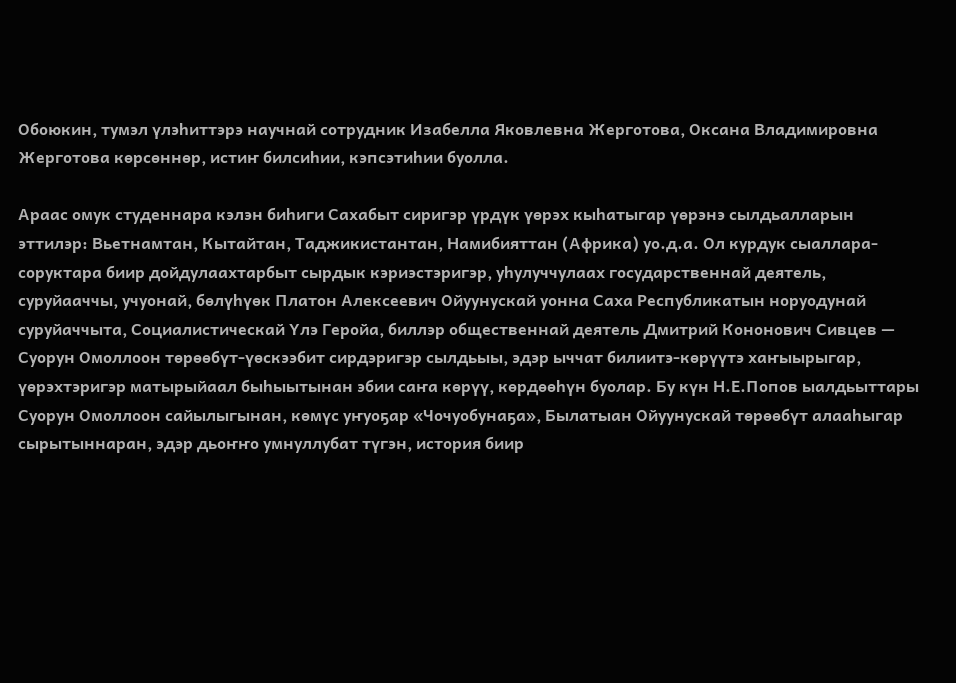Обоюкин, тумэл үлэһиттэрэ научнай сотрудник Изабелла Яковлевна Жерготова, Оксана Владимировна Жерготова көрсөннөр, истиҥ билсиһии, кэпсэтиһии буолла.

Араас омук студеннара кэлэн биһиги Сахабыт сиригэр үрдүк үөрэх кыһатыгар үөрэнэ сылдьалларын эттилэр: Вьетнамтан, Кытайтан, Таджикистантан, Намибияттан (Африка) уо.д.а. Ол курдук сыаллара-соруктара биир дойдулаахтарбыт сырдык кэриэстэригэр, уһулуччулаах государственнай деятель, суруйааччы, учуонай, бөлүһүөк Платон Алексеевич Ойуунускай уонна Саха Республикатын норуодунай суруйаччыта, Социалистическай Үлэ Геройа, биллэр общественнай деятель Дмитрий Кононович Сивцев — Суорун Омоллоон төрөөбүт-үөскээбит сирдэригэр сылдьыы, эдэр ыччат билиитэ-көрүүтэ хаҥыырыгар, үөрэхтэригэр матырыйаал быһыытынан эбии саҥа көрүү, көрдөөһүн буолар. Бу күн Н.Е.Попов ыалдьыттары Суорун Омоллоон сайылыгынан, көмүс уҥуоҕар «Чочуобунаҕа», Былатыан Ойуунускай төрөөбүт алааһыгар сырытыннаран, эдэр дьоҥҥо умнуллубат түгэн, история биир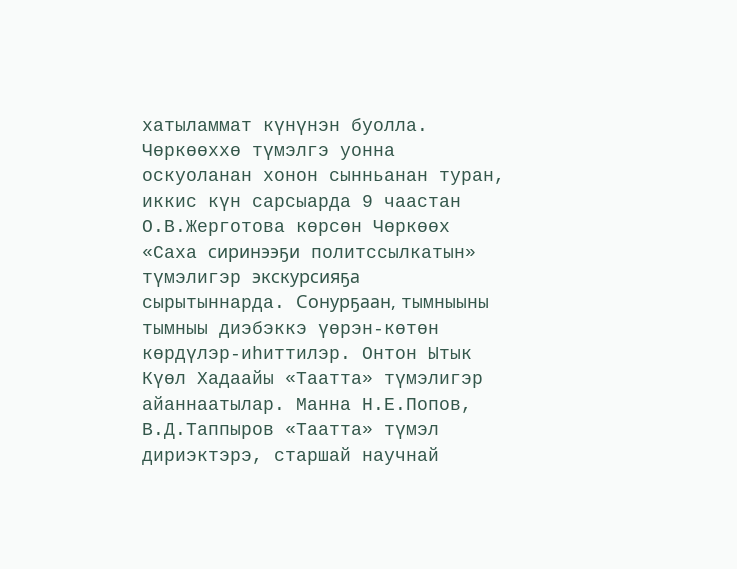хатыламмат күнүнэн буолла. Чөркөөххө түмэлгэ уонна оскуоланан хонон сынньанан туран, иккис күн сарсыарда 9 чаастан О.В.Жерготова көрсөн Чөркөөх «Саха сиринээҕи политссылкатын» түмэлигэр экскурсияҕа сырытыннарда. Сонурҕаан, тымныыны тымныы диэбэккэ үөрэн-көтөн көрдүлэр-иһиттилэр. Онтон Ытык Күөл Хадаайы «Таатта» түмэлигэр айаннаатылар. Манна Н.Е.Попов, В.Д.Таппыров «Таатта» түмэл дириэктэрэ, старшай научнай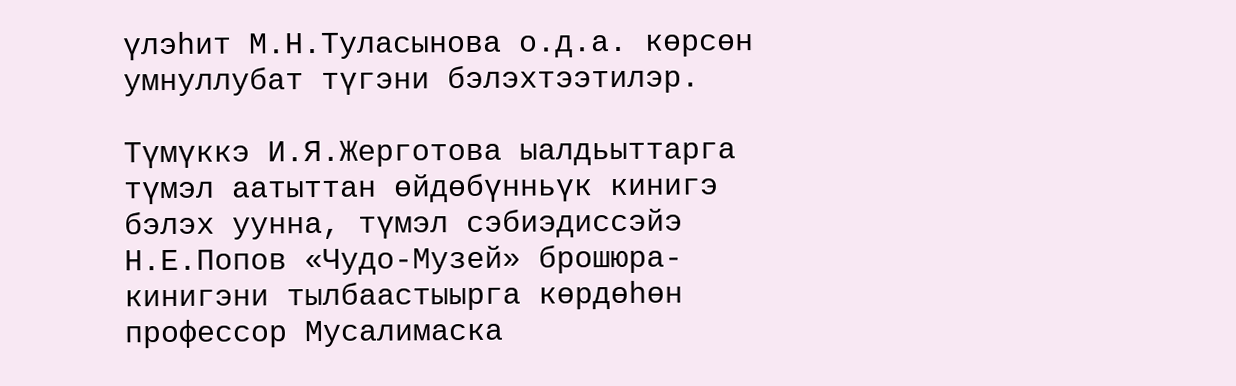үлэһит М.Н.Туласынова о.д.а. көрсөн умнуллубат түгэни бэлэхтээтилэр.

Түмүккэ И.Я.Жерготова ыалдьыттарга түмэл аатыттан өйдөбүнньүк кинигэ бэлэх уунна, түмэл сэбиэдиссэйэ Н.Е.Попов «Чудо-Музей» брошюра-кинигэни тылбаастыырга көрдөһөн профессор Мусалимаска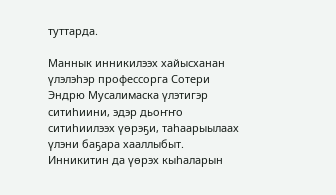туттарда.

Маннык инникилээх хайысханан үлэлэһэр профессорга Сотери Эндрю Мусалимаска үлэтигэр ситиһиини, эдэр дьоҥҥо ситиһиилээх үөрэҕи, таһаарыылаах үлэни баҕара хааллыбыт. Инникитин да үөрэх кыһаларын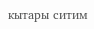кытары ситим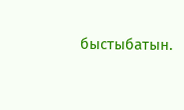быстыбатын.